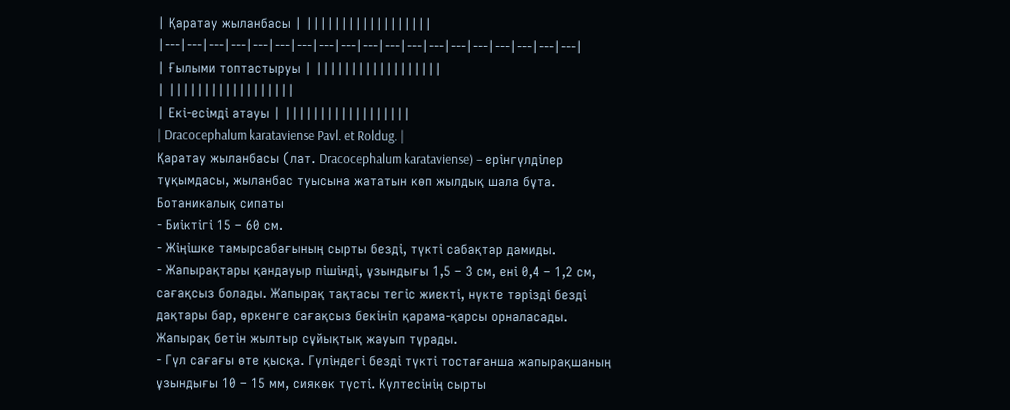| Қаратау жыланбасы | ||||||||||||||||||
|---|---|---|---|---|---|---|---|---|---|---|---|---|---|---|---|---|---|---|
| Ғылыми топтастыруы | ||||||||||||||||||
| ||||||||||||||||||
| Екі-есімді атауы | ||||||||||||||||||
| Dracocephalum karataviense Pavl. et Roldug. |
Қаратау жыланбасы (лат. Dracocephalum karataviense) – ерінгүлділер тұқымдасы, жыланбас туысына жататын көп жылдық шала бұта.
Ботаникалық сипаты
- Биіктігі 15 – 60 см.
- Жіңішке тамырсабағының сырты безді, түкті сабақтар дамиды.
- Жапырақтары қандауыр пішінді, ұзындығы 1,5 – 3 см, ені 0,4 – 1,2 см, сағақсыз болады. Жапырақ тақтасы тегіс жиекті, нүкте тәрізді безді дақтары бар, өркенге сағақсыз бекініп қарама-қарсы орналасады. Жапырақ бетін жылтыр сұйықтық жауып тұрады.
- Гүл сағағы өте қысқа. Гүліндегі безді түкті тостағанша жапырақшаның ұзындығы 10 – 15 мм, сиякөк түсті. Күлтесінің сырты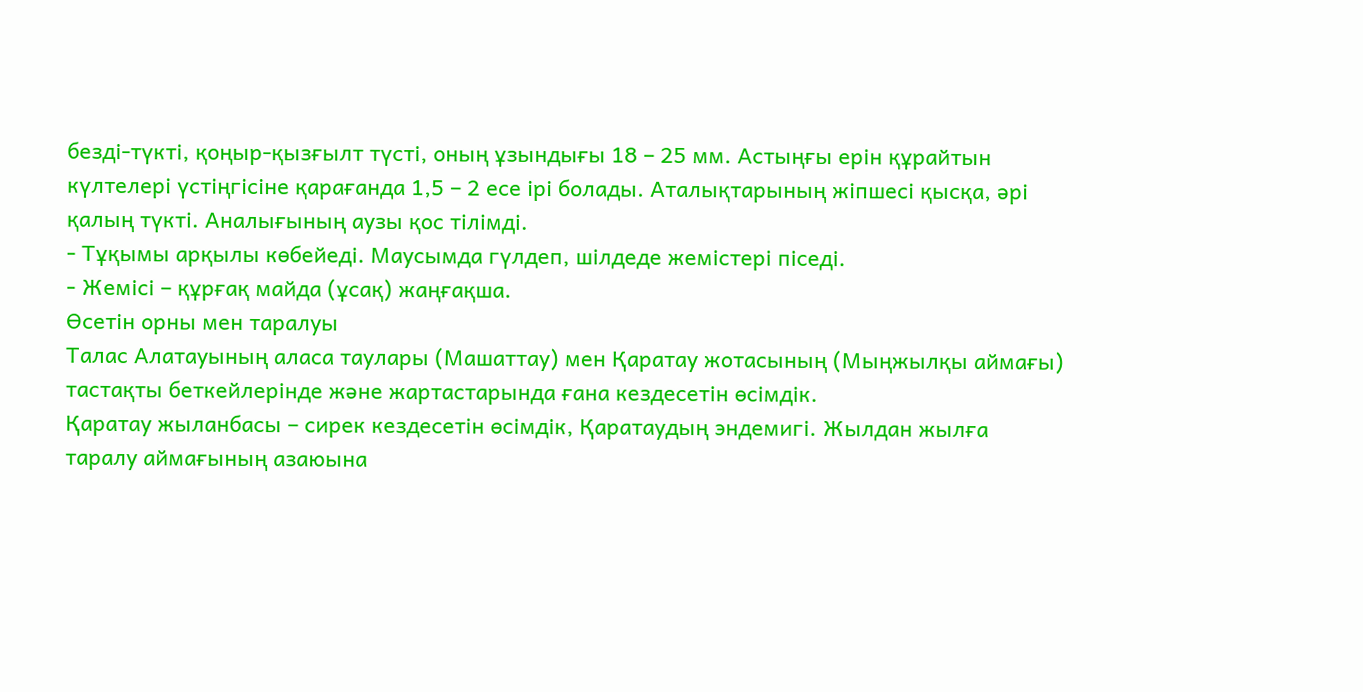безді-түкті, қоңыр-қызғылт түсті, оның ұзындығы 18 – 25 мм. Астыңғы ерін құрайтын күлтелері үстіңгісіне қарағанда 1,5 – 2 есе ірі болады. Аталықтарының жіпшесі қысқа, әрі қалың түкті. Аналығының аузы қос тілімді.
- Тұқымы арқылы көбейеді. Маусымда гүлдеп, шілдеде жемістері піседі.
- Жемісі – құрғақ майда (ұсақ) жаңғақша.
Өсетін орны мен таралуы
Талас Алатауының аласа таулары (Машаттау) мен Қаратау жотасының (Мыңжылқы аймағы) тастақты беткейлерінде және жартастарында ғана кездесетін өсімдік.
Қаратау жыланбасы – сирек кездесетін өсімдік, Қаратаудың эндемигі. Жылдан жылға таралу аймағының азаюына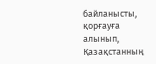байланысты, қорғауға алынып, Қазақстанның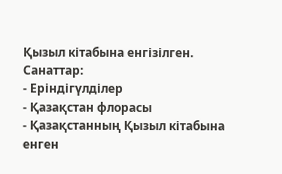Қызыл кітабына енгізілген.
Санаттар:
- Еріндігүлділер
- Қазақстан флорасы
- Қазақстанның Қызыл кітабына енген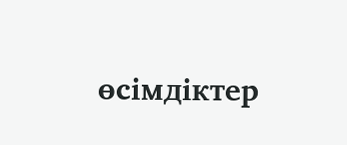өсімдіктер